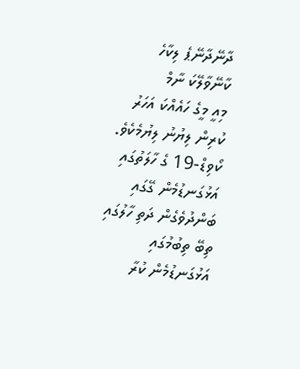ދާނޭދާނޭޕެ ލިކާހެ ކާނޭވާލޭކަ ނާމް
މިއީ މީގެ ހައެއްކަ އަހަރު ކުރިން ލިޔުނު ލިޔުމެކެވެ. ކޯވިޑް-19 ގެ ހާލަތުގައި އަޅުގަނޑުމެން ގޭގައި ބަންދުވެގެން ދަތި ހާލުގައި ތިބޭ ތިބުމުގައި އަޅުގަނޑުމެން ކުރާ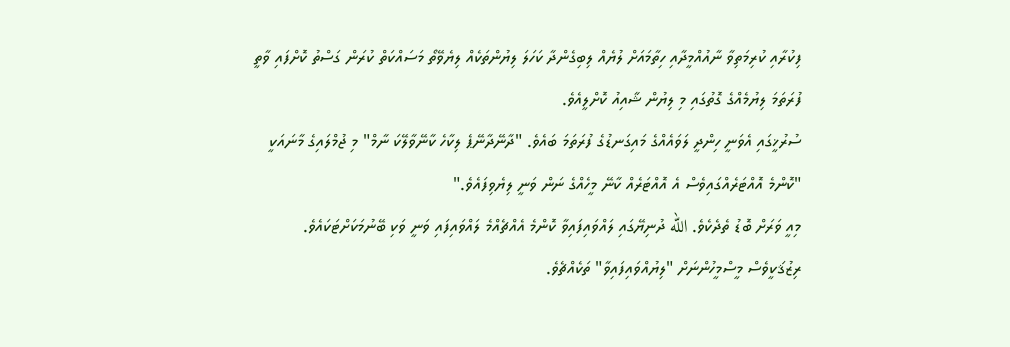ފިކުރާއި ކުރިމަތިވާ ނާއުއްމީދާއި ހިތާމައަށް ލުޔެއް ލިބިގެންދާ ކަހަލަ ލިޔުންތަކެއް ލިޔެވޭތޯ މަސައްކަތް ކުރަން ގަސްތު ކޮށްފައި ވާތީ ފުރަތަމަ ލިޔުމެއްގެ ގޮތުގައި މި ލިޔުން ޝާއިއު ކޮށްލީއެވެ.
ސުރުޚީގައި އެވަނީ ހިންދީ ލަވައެއްގެ މައިގަނޑުގެ ފުރަތަމަ ބައެވެ. "ދާނޭދާނޭޕެ ލިކާހެ ކާނޭވާލޭކަ ނާމް" މި ޖުމްލައިގެ މާނައަކީ "ކޮންމެ އޮއްޓަރެއްގައިވެސް އެ އޮއްޓަރެއް ކާނޭ މީހެއްގެ ނަން ވަނީ ލިޔެވިފައެވެ."
މިއީ ވަރަށް ބޮޑު ތެދެކެވެ. الله ދުނިޔޭގައި ލައްވައިފައިވާ ކޮންމެ އެއްޗެއްމެ ލައްވައިފައި ވަނީ ވަކި ބޭނުމަކަށްޓަކައެވެ. ރިޒުޤަކީވެސް މީސްމީހުންނަށް "ލިޔުއްވައިފައިވާ" ތަކެއްޗެވެ.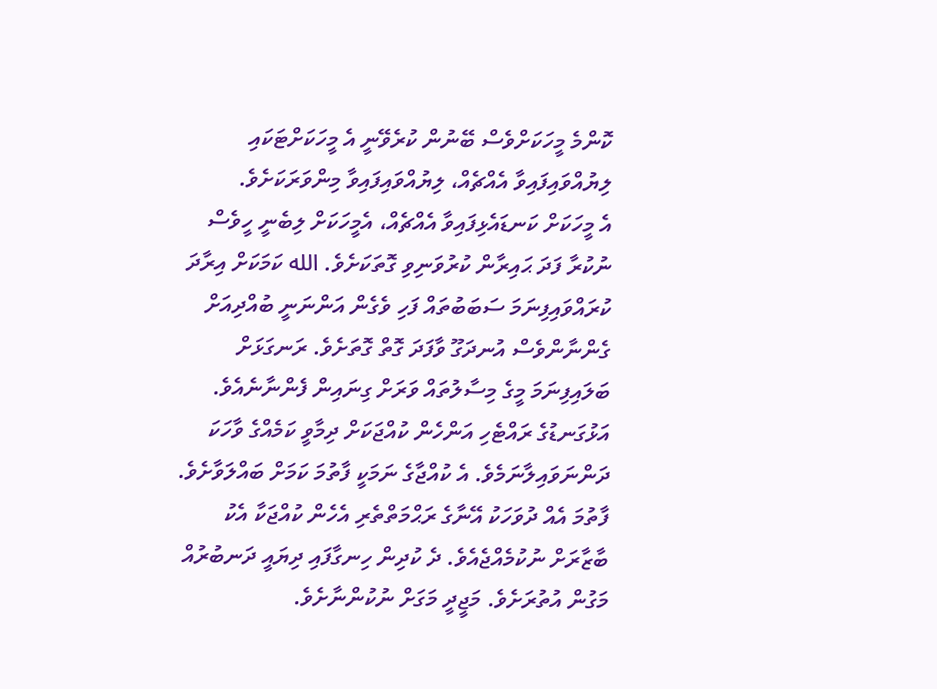ކޮންމެ މީހަކަށްވެސް ބޭނުން ކުރެވޭނީ އެ މީހަކަށްޓަކައި ލިޔުއްވައިފައިވާ އެއްޗެއް، ލިޔުއްވައިފައިވާ މިންވަރަކަށެވެ.
އެ މީހަކަށް ކަނޑައެޅިފައިވާ އެއްޗެއް، އެމީހަކަށް ލިބެނީ ހީވެސް ނުކުރާ ފަދަ ޙައިރާން ކުރުވަނިވި ގޮތަކަށެވެ. الله ކަމަކަށް އިރާދަ ކުރައްވައިފިނަމަ ސަބަބުތައް ފަހި ވެގެން އަންނަނީ ބުއްދިއަށް ގެންނާންވެސް އުނދަގޫ ވާފަދަ ގޮތް ގޮތަށެވެ. ރަނގަޅަށް ބަލައިފިނަމަ މީގެ މިސާލުތައް ވަރަށް ގިނައިން ފެންނާނެއެވެ.
އަޅުގަނޑުގެ ރައްޓެހި އަންހެން ކުއްޖަކަށް ދިމާވީ ކަމެއްގެ ވާހަކަ ދަންނަވައިލާނަމެވެ. އެ ކުއްޖާގެ ނަމަކީ ފާތުމަ ކަމަށް ބައްލަވާށެވެ.
ފާތުމަ އެއް ދުވަހަކު އޭނާގެ ރަޙްމަތްތެރި އެހެން ކުއްޖަކާ އެކު ބާޒާރަށް ނުކުމެއްޖެއެވެ. ދެ ކުދިން ހިނގާފައި ދިޔައީ ދަނބުރުއް މަގުން އުތުރަށެވެ. މަޖީދީ މަގަށް ނުކުންނާށެވެ.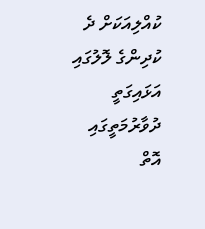ކުއްލިއަކަށް ދެ ކުދިންގެ ލޮލުގައި އަޅައިގަތީ ދުވާރުމަތީގައި އޮތް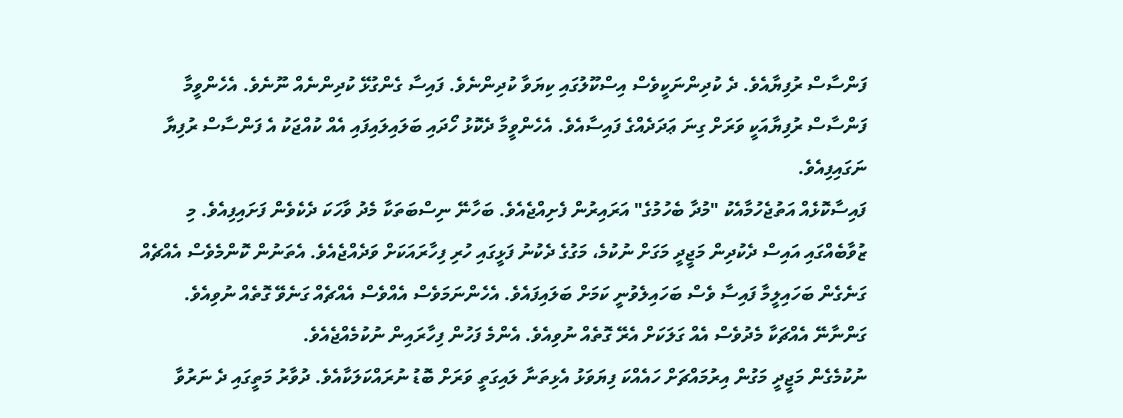ފަންސާސް ރުފިޔާއެވެ. ދެ ކުދިންނަކީވެސް އިސްކޫލުގައި ކިޔަވާ ކުދިންނެވެ. ފައިސާ ގެންގުޅޭ ކުދިންނެއް ނޫނެވެ. އެހެންވީމާ ފަންސާސް ރުފިޔާއަކީ ވަރަށް ގިނަ ޢަދަދެއްގެ ފައިސާއެވެ. އެހެންވީމާ ދެކޮޅު ހޯދައި ބަލައިލައިފައި އެއް ކުއްޖަކު އެ ފަންސާސް ރުފިޔާ ނަގައިފިއެވެ.
ފައިސާކޮޅެއް އަތުޖެހުމާއެކު "މުދާ ބެހުމުގެ" އަރައިރުން ފެށިއްޖެއެވެ. ބަހާނޭ ނިސްބަތަކާ މެދު ވާހަކަ ދެކެވެން ފަށައިފިއެވެ. މި ޒުވާބެއްގައި އައިސް ދެކުދިން މަޖީދީ މަގަށް ނުކުމެ، މަގުގެ ދެކުނު ފަޅީގައި ހުރި ފިހާރައަކަށް ވަދެއްޖެއެވެ. އެތަނުން ކޮންމެވެސް އެއްޗެއް ގަނެގެން ބަހައިލީމާ ފައިސާ ވެސް ބަހައިލެވުނީ ކަމަށް ބަލައިފައެވެ. އެހެންނަމަވެސް އެއްވެސް އެއްޗެއް ގަނެވޭ ގޮތެއް ނުވިއެވެ. ގަންނާނޭ އެއްޗަކާ މެދުވެސް އެއް ގަލަކަށް އެރޭ ގޮތެއް ނުވިއެވެ. އެންމެ ފަހުން ފިހާރައިން ނުކުމެއްޖެއެވެ.
ނުކުމެގެން މަޖީދީ މަގުން އިރުމައްޗަށް ހައެއްކަ ފިޔަވަޅު އެޅިތަނާ ލައިގަތީ ވަރަށް ބޮޑު ނުރައްކަލަކާއެވެ. ދުވާރު މަތީގައި ދެ ނަރުވާ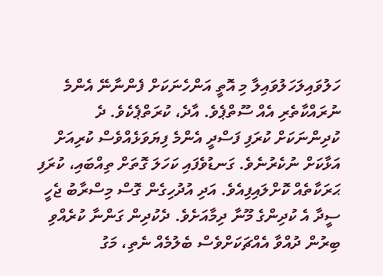ހަލުވައިލަހަލުވައިލާ މި އޮތީ އަންހެނަކަށް ފެންނާނޭ އެންމެ ނުރައްކާތެރި އެއް ސޫތްޕެވެ. އާދެ، ކުރަތްޕެކެވެ. ދެ ކުދިންނަކަށް ކުރަފި ފަސްދީ އެންމެ ފިޔަވަޅެއްވެސް ކުރިއަށް އަޅާކަށް ނުކެރުނެވެ. ގަނޑުވެފައި ކަހަލަ ގޮތަށް ތިއްބައި، ކުރަފި ޙަރަކާތެއް ކޮށްލައިފިއެވެ. އަދި އުދުހިގެން ގޮސް މިސްރާބު ޖެހީ ސީދާ އެ ކުދިންގެ މޫނާ ދިމާއަށެވެ. ދެކުދިން ގަންނާ ކުރެއްވި ބިރުން ދުއްވާ އެއްޗަކަށްވެސް ބެލުމެއް ނެތި، މަގު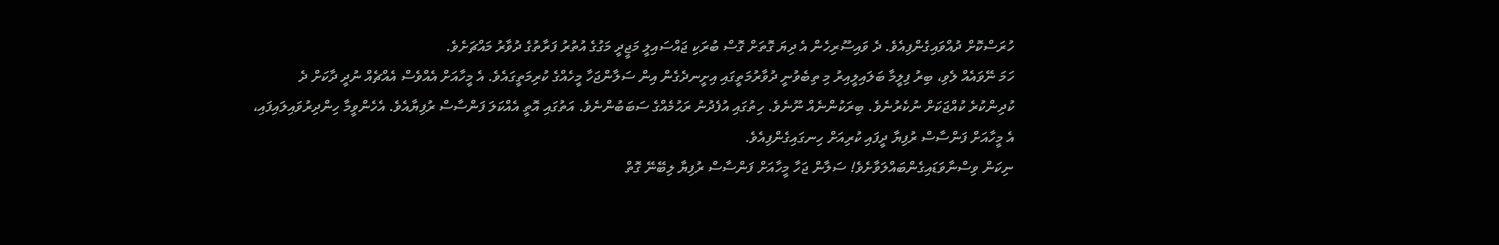ހުރަސްކޮށް ދުއްވައިގެންފިއެވެ. ދެ ވައިސޫރިހެން އެ ދިޔަ ގޮތަށް ގޮސް ބުރަކި ޖައްސައިލީ މަޖީދީ މަގުގެ އުތުރު ފަރާތުގެ ދުވާރު މައްޗަށެވެ.
ހަމަ ނޭވައެއް ލެވި، ބިރު ފިލީމާ ބަލައިލީއިރު މި ތިބެވުނީ ދުވާރުމަތީގައި އިށީނދެގެން އިން ސަލާންޖަހާ މީހެއްގެ ކުރިމަތީގައެވެ. އެ މީހާއަށް އެއްވެސް އެއްޗެއް ނުދީ ދާކަށް ދެ ކުދިންކުރެ ކުއްޖަކަށް ނުކެރުނެވެ. ބިރަކުންނެއް ނޫނެވެ. ހިތުގައި އުފެދުނު ރަޙުމެއްގެ ސަބަބުންނެވެ. އަތުގައި އޮތީ އެއްކަލަ ފަންސާސް ރުފިޔާއެވެ. އެހެންވީމާ ހިންދިރުވައިލައިފައި، އެ މީހާއަށް ފަންސާސް ރުފިޔާ ދީފައި ކުރިއަށް ހިނގައިގެންފިއެވެ.
ނިކަން ވިސްނާވަޑައިގެންބައްލަވާށެވެ! ސަލާން ޖަހާ މީހާއަށް ފަންސާސް ރުފިޔާ ލިބޭނޭ ގޮތް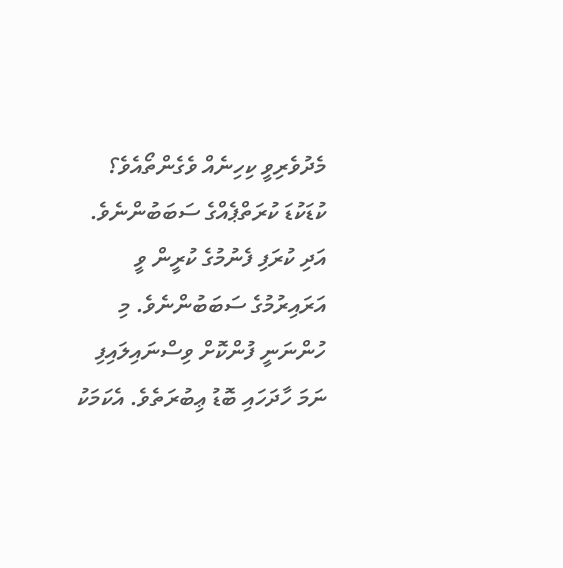މެދުވެރިވީ ކިހިނެއް ވެގެންތޯއެވެ؟ ކުޑަކުޑަ ކުރަތްޕެއްގެ ސަބަބުންނެވެ. އަދި ކުރަފި ފެނުމުގެ ކުރީން ވީ އަރައިރުމުގެ ސަބަބުންނެވެ. މި ހުންނަނީ ފުންކޮށް ވިސްނައިލައިފި ނަމަ ހާދަހައި ބޮޑު ޢިބުރަތެވެ. އެކަމަކު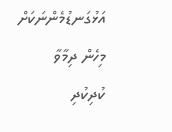އަޅުގަނޑުމެންނަކަށް މިހެން ދިމާވާ ކުދިކުދި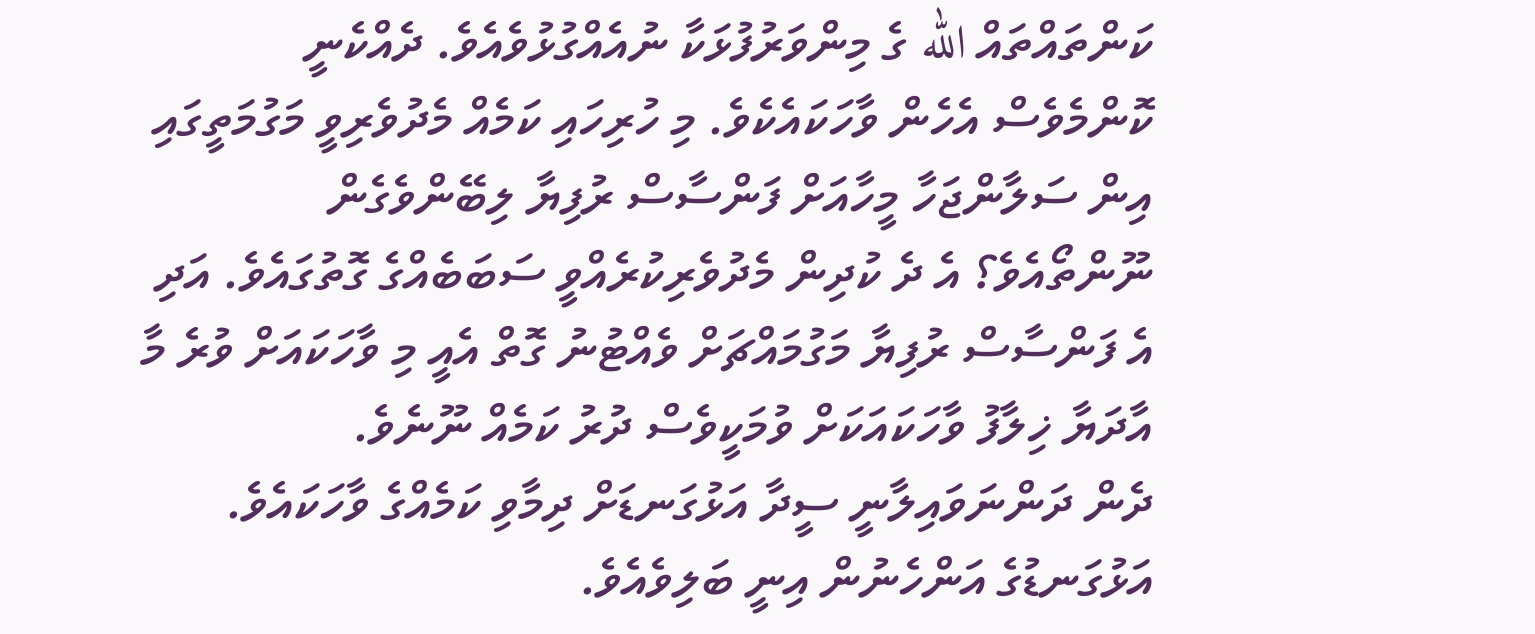ކަންތައްތައް الله ގެ މިންވަރުފުޅަކާ ނުއެއްގުޅުވެއެވެ. ދެއްކެނީ ކޮންމެވެސް އެހެން ވާހަކައެކެވެ. މި ހުރިހައި ކަމެއް މެދުވެރިވީ މަގުމަތީގައި އިން ސަލާންޖަހާ މީހާއަށް ފަންސާސް ރުފިޔާ ލިބޭންވެގެން ނޫންތޯއެވެ؟ އެ ދެ ކުދިން މެދުވެރިކުރެއްވީ ސަބަބެއްގެ ގޮތުގައެވެ. އަދި އެ ފަންސާސް ރުފިޔާ މަގުމައްޗަށް ވެއްޓުނު ގޮތް އެއީ މި ވާހަކައަށް ވުރެ މާ އާދަޔާ ޚިލާފު ވާހަކައަކަށް ވުމަކީވެސް ދުރު ކަމެއް ނޫނެވެ.
ދެން ދަންނަވައިލާނީ ސީދާ އަޅުގަނޑަށް ދިމާވި ކަމެއްގެ ވާހަކައެވެ.
އަޅުގަނޑުގެ އަންހެނުން އިނީ ބަލިވެއެވެ.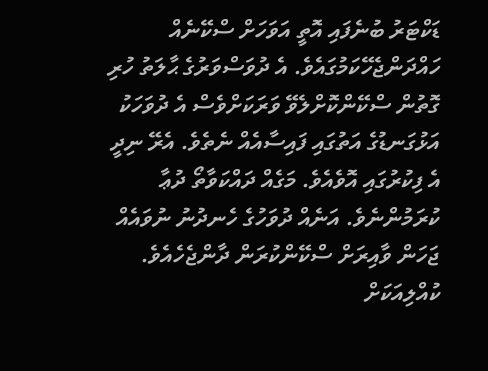ޑަކްޓަރު ބުނެފައި އޮތީ އަވަހަށް ސްކޭނެއް ހައްދަންޖެހޭކަމުގައެވެ. އެ ދުވަސްވަރުގެ ޙާލަތު ހުރި ގޮތުން ސްކޭންކޮށްލެވޭ ވަރަކަށްވެސް އެ ދުވަހަކު އަޅުގަނޑުގެ އަތުގައި ފައިސާއެއް ނެތެވެ. އެރޭ ނިދީ އެ ފިކުރުގައި އޮވެއެވެ. މަގެއް ދައްކަވާތޯ ދުޢާ ކުރަމުންނެވެ. އަނެއް ދުވަހުގެ ހެނދުނު ނުވައެއް ޖަހަން ވާއިރަށް ސްކޭންކުރަން ދާންޖެހެއެވެ.
ކުއްލިއަކަށް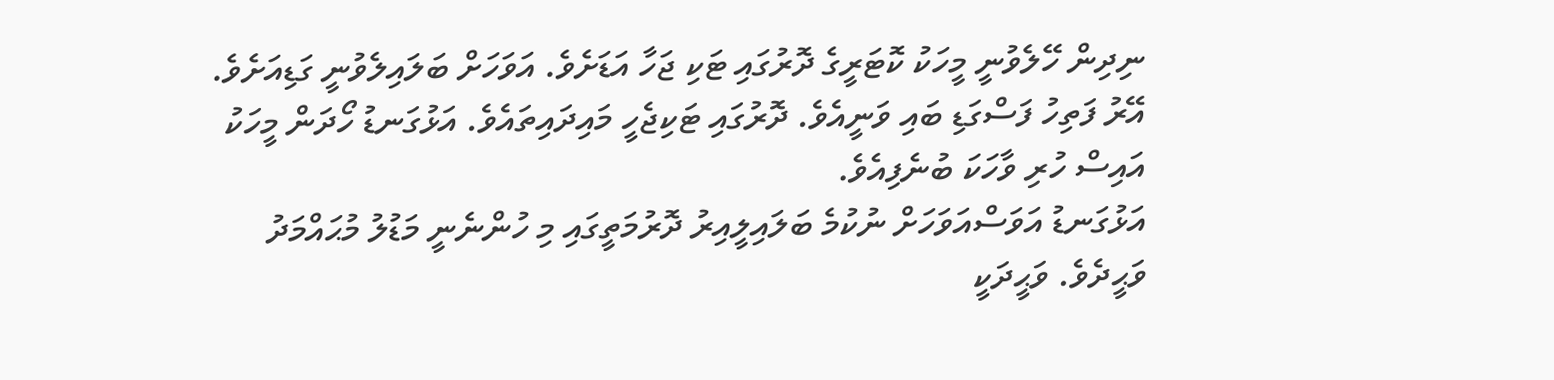ނިދިން ހޭލެވުނީ މީހަކު ކޮޓަރީގެ ދޮރުގައި ޓަކި ޖަހާ އަޑަށެވެ. އަވަހަށް ބަލައިލެވުނީ ގަޑިއަށެވެ. އޭރު ފަތިހު ފަސްގަޑި ބައި ވަނީއެވެ. ދޮރުގައި ޓަކިޖެހީ މައިދައިތައެވެ. އަޅުގަނޑު ހޯދަން މީހަކު އައިސް ހުރި ވާހަކަ ބުނެފިއެވެ.
އަޅުގަނޑު އަވަސްއަވަހަށް ނުކުމެ ބަލައިލީއިރު ދޮރުމަތީގައި މި ހުންނެނީ މަޑުލު މުޙައްމަދު ވަޙީދެވެ. ވަޙީދަކީ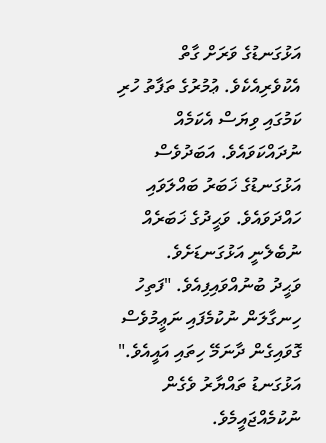އަޅުގަނޑުގެ ވަރަށް ގާތް އެކުވެރިއެކެވެ. ޢުމުރުގެ ތަފާތު ހުރި ކަމުގައި ވިޔަސް އެކަމެއް ނުދައްކަވައެވެ. އަބަދުވެސް އަޅުގަނޑުގެ ޚަބަރު ބައްލަވައި ހައްދަވައެވެ. ވަޙީދުގެ ޚަބަރެއް ނުބެލެނީ އަޅުގަނޑަށެވެ.
ވަޙީދު ބުނުއްވައިފިއެވެ. "ފަތިހު ހިނގާލަން ނުކުމެފައި ނަޢީމުވެސް ގޮވައިގެން ދާނަމޭ ހިތައި އައީއެވެ."
އަޅުގަނޑު ތައްޔާރު ވެގެން ނުކުމެއްޖައީމެވެ.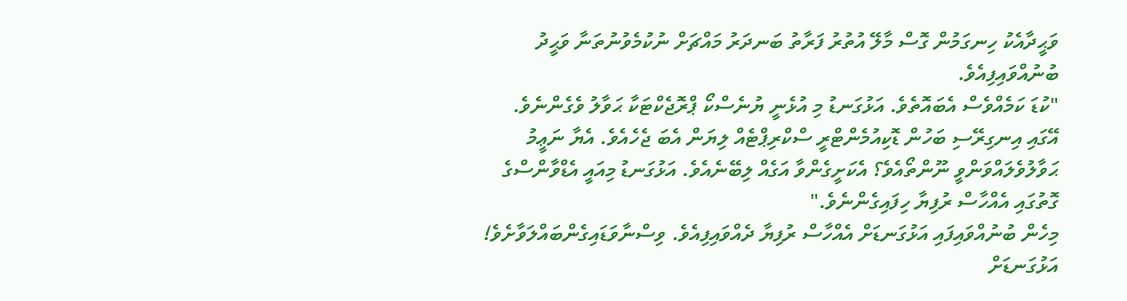ވަޙީދާއެކު ހިނގަމުން ގޮސް މާލޭ އުތުރު ފަރާތު ބަނދަރު މައްޗަށް ނުކުމެވުނުތަނާ ވަޙީދު ބުނުއްވައިފިއެވެ.
"ކުޑަ ކަމެއްވެސް އެބައޮތެވެ. އަޅުގަނޑު މި އުޅެނީ ޔުނެސްކޯ ޕްރޮޖެކްޓަކާ ޙަވާލު ވެގެންނެވެ. އޭގައި އިނގިރޭސި ބަހުން ޑޮކިއުމެންޓްރީ ސްކްރިޕްޓެއް ލިޔަން އެބަ ޖެހެއެވެ. އެޔާ ނަޢީމު ޙަވާލުވެލައްވަންވީ ނޫންތޯއެވެ؟ އެކަށީގެންވާ އަގެއް ލިބޭނެއެވެ. އަޅުގަނޑު މިއައީ އެޑްވާންސްގެ ގޮތުގައި އެއްހާސް ރުފިޔާ ހިފައިގެންނެވެ."
މިހެން ބުނުއްވައިފައި އަޅުގަނޑަށް އެއްހާސް ރުފިޔާ ދެއްވައިފިއެވެ. ވިސްނާވަޑައިގެންބައްލަވާށެވެ! އަޅުގަނޑަށް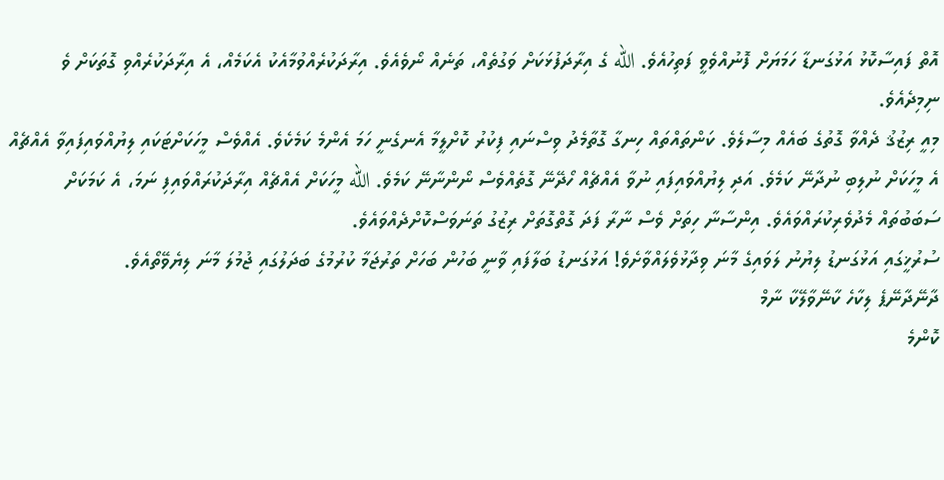އޮތް ފައިސާކޮޅު އަޅުގަނޑާ ހަމަޔަށް ފޮނުއްވެވީ ފަތިހުއެވެ. الله ގެ އިރާދަފުޅަކަށް ވަގުތެއް، ތަނެއް ނޯވެއެވެ. އިރާދަކުރެއްވުމާއެކު އެކަމެއް، އެ އިރާދަކުރެއްވި ގޮތަކަށް ވެ ނިމިދެއެވެ.
މިއީ ރިޒުޤު ދެއްވާ ގޮތުގެ ބައެއް މިސާލެވެ. ކަންތައްތައް ހިނގާ ގޮތާމެދު ވިސްނައި ފިކުރު ކޮށްލީމާ އެނގެނީ ހަމަ އެންމެ ކަމެކެވެ. އެއްވެސް މީހަކަށްޓަކައި ލިޔުއްވައިފައިވާ އެއްޗެއް އެ މީހަކަށް ނުލިބި ނުދާނޭ ކަމެވެ. އަދި ލިޔުއްވައިފައި ނުވާ އެއްޗެއް ހޯދޭނޭ ގޮތެއްވެސް ނޯންނާނޭ ކަމެވެ. الله މީހަކަށް އެއްޗެއް އިރާދަކުރައްވައިފި ނަމަ، އެ ކަމަކަށް ސަބަބުތައް މެދުވެރިކުރައްވައެވެ. އިންސާނާ ހިތަށް ވެސް ނާރާ ފަދަ ގޮތްގޮތަށް ރިޒުގު ތަނަވަސްކޮށްދެއްވައެވެ.
ސުރުޚީގައި އަޅުގަނޑު ލިޔުނު ލަވައިގެ މާނަ ވިދާޅުވެލައްވާށެވެ! އަޅުގަނޑު ބަލާފައި ވާނީ ބަހުން ބަހަށް ތަރުޖަމާ ކުރުމުގެ ބަދަލުގައި ޖުމުލަ މާނަ ލިޔެވޭތޯއެވެ.
ދާނޭދާނޭޕެ ލިކާހެ ކާނޭވާލޭކާ ނާމް
ކޮންމެ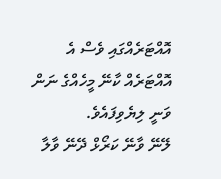އޮއްޓަރެއްގައި ވެސް އެ އޮއްޓަރެއް ކާނޭ މީހެއްގެ ނަން ވަނީ ލިޔެވިފައެވެ.
ލޭނޭ ވާނޭ ކަރޯޅް ދޭނޭ ވާލާ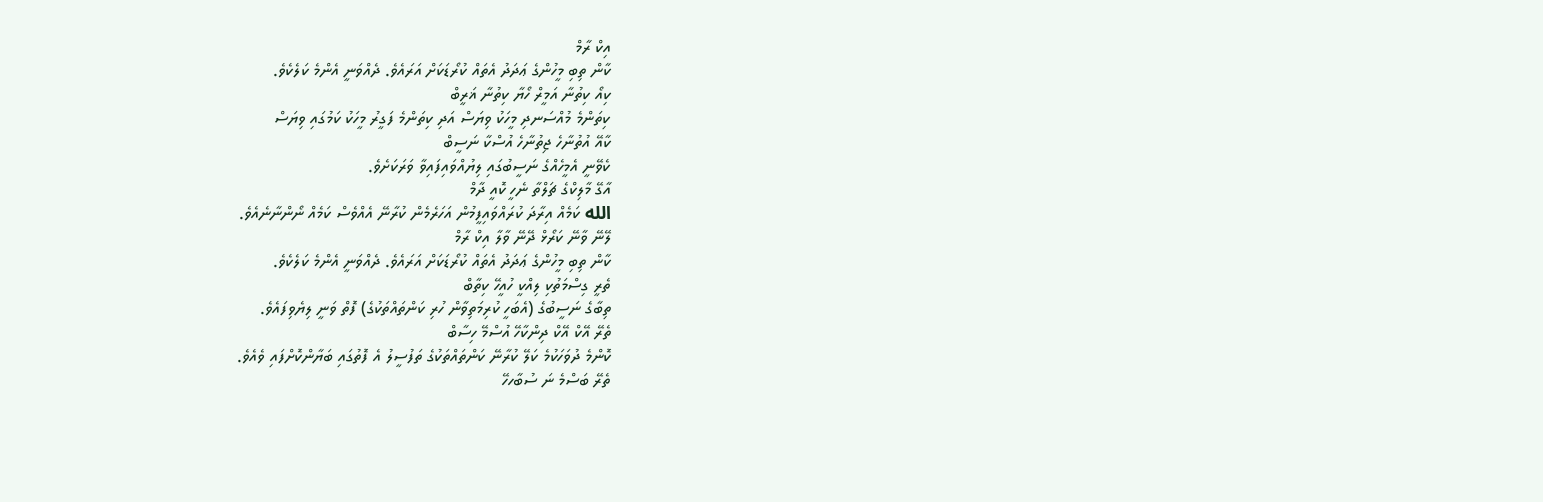އިކް ރާމް
ކާން ތިބި މީހުންގެ ޢަދަދު އެތައް ކުރޯޑަކަށް އަރައެވެ. ދެއްވަނީ އެންމެ ކަލެކެވެ.
ކިއޯ ކިތުނާ އަމީރް ހޯޔާ ކިތުނާ ޣަރީބް
ކިތަންމެ މުއްސަނދި މީހަކު ވިޔަސް އަދި ކިތަންމެ ފަގީރު މީހަކު ކަމުގައި ވިޔަސް
ކާއޭ އުތުނާހެ ޖިތުނާހެ އުސްކާ ނަސީބް
ކެވޭނީ އެމީހެއްގެ ނަސީބުގައި ލިޔުއްވައިފައިވާ ވަރަކަށެވެ.
އާގޭ މާލިކްގެ ޗަލްތާ ނެހީ ކޮއީ ދާމް
الله ކަމެއް އިރާދަ ކުރައްވައިފީމުން އަހަރެމެން ކުރާނޭ އެއްވެސް ކަމެއް ނޯންނާނެއެވެ.
ލޭނޭ ވާނޭ ކަރޯޅް ދޭނޭ ވާލާ އިކް ރާމް
ކާން ތިބި މީހުންގެ ޢަދަދު އެތައް ކުރޯޑަކަށް އަރައެވެ. ދެއްވަނީ އެންމެ ކަލެކެވެ.
ތެރީ ގިސްމަތުކި ލިއްކީ ހުއީހޭ ކިތާބް
ތިބާގެ ނަސީބުގެ (އެބަހީ ކުރިމަތިވާން ހުރި ކަންތައްތަކުގެ) ފޮތް ވަނީ ލިޔެވިފައެވެ.
ތެރޭ އޭކް އޭކް ދިންކާހޭ އުސްމޭ ހިސާބް
ކޮންމެ ދުވަހަކުމެ ކަލޭ ކުރާނޭ ކަންތައްތަކުގެ ތަފުސީލު އެ ފޮތުގައި ބަޔާންކޮށްފައި ވެއެވެ.
ތެރޭ ބަސްމެ ނަ ސުބާހހޭ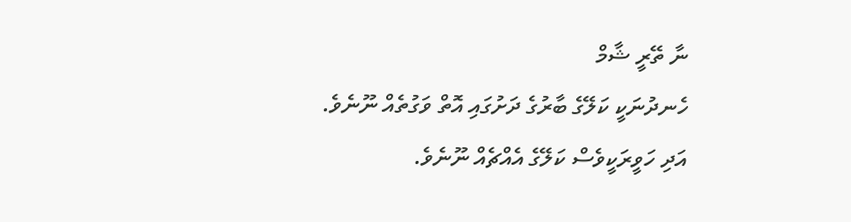ނާ ތޭރީ ޝާމް
ހެނދުނަކީ ކަލޭގެ ބާރުގެ ދަށުގައި އޮތް ވަގުތެއް ނޫނެވެ. އަދި ހަވީރަކީވެސް ކަލޭގެ އެއްޗެއް ނޫނެވެ.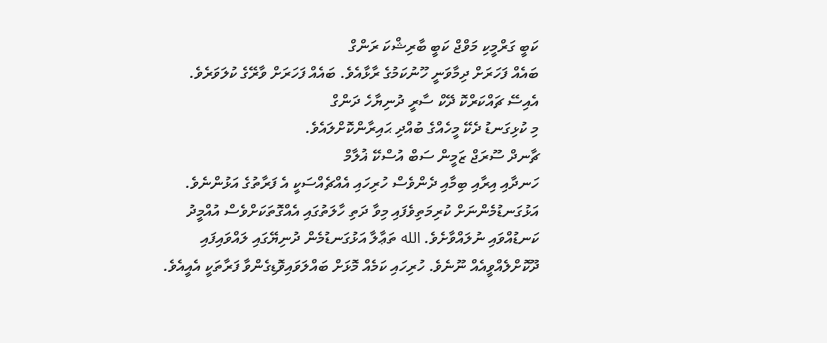ކަބީ ގަރްމީކި މަވްޖް ކަބީ ބާރިޝްކަ ރަންގް
ބައެއް ފަހަރަށް ދިމާވަނީ ހޫނުކަމުގެ ރާޅާއެވެ. ބައެއް ފަހަރަށް ވާރޭގެ ކުލަވަރެވެ.
އެއިސޭ ޗައްކަރްކޮ ދޭކް ސާރީ ދުނިޔާހެ ދަންގް
މި ކުޅިގަނޑު ދެކޭ މީހެއްގެ ބުއްދި ޙައިރާންކޮށްލައެވެ.
ޗާނދް ސޫރަޖް ޒަމީން ސަބް އުސްކޭ ޣުލާމް
ހަނދާއި އިރާއި ބިމާއި ދެންވެސް ހުރިހައި އެއްޗެއްސަކީ އެ ފަރާތުގެ އަޅުންނެވެ.
އަޅުގަނޑުމެންނަށް ކުރިމަތިވެފައި މިވާ ދަތި ހާލަތުގައި އެއްގޮތަކަށްވެސް އުއްމީދު ކަނޑުއްވައި ނުލައްވާށެވެ. الله ތަޢާލާ އަޅުގަނޑުމެން ދުނިޔޭގައި ލައްވައިފައި ދޫކޮށްލެއްވީއެއް ނޫނެވެ. ހުރިހައި ކަމެއް މޮޅަށް ބައްލަވައިވޮޑިގެންވާ ފަރާތަކީ އެއީއެވެ.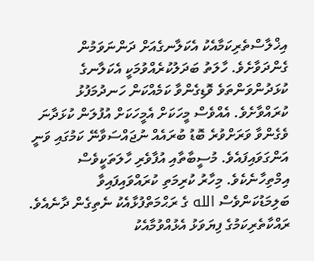އިޚްލާސްތެރިކަމާއެކު އެކަލާނގެއަށް ދަންނަވަމުން ގެންދަވާށެވެ. ހާލަތު ބަދަލުކުރެއްވުމަކީ އެކަލާނގެ ކުޅަދުންވަންތަވެ ވޮޑިގެންވާ ކަމެއްކަން ހަނދުމަފުޅު ކުރައްވާށެވެ. އެއްވެސް މީހަކަށް އެމީހަކަށް އުފުލަން ކުޅަދާނަ ވެގެންވާ ވަރަށްވުރެ ބޮޑު ބުރައެއް ނުޖައްސަވާނޭ ކަމުގައި ވަނީ އަންގަވައިފައެވެ. މުސީބާތާއި އުފާވެރި ހާލަތަކީވެސް އިމްތިހާނެކެވެ. މިހާރު ކުރިމަތި ކުރައްވައިފައިވާ ބަލިމަޑުކަންވެސް الله ގެ ރަޙްމަތްފުޅާއެކު ނެތިގެން ދާނެއެވެ.
ރައްކާތެރިކަމުގެ ފިޔަވަޅު އެޅުއްވުމާއެކު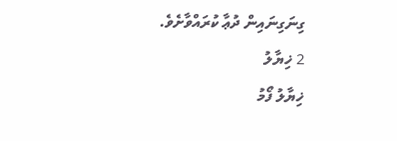ގިނަގިނައިން ދުޢާ ކުރައްވާށެވެ.
2 ޚިޔާލު
ޚިޔާލު ފޯމު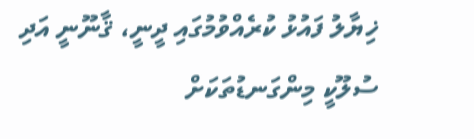ޚިޔާލު ފައުޅު ކުރެއްވުމުގައި ދީނީ، ޤާނޫނީ އަދި ސުލޫކީ މިންގަނޑުތަކަށް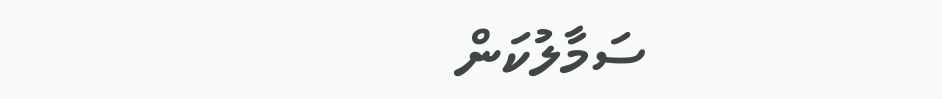ސަމާލުކަން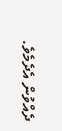ދެއްވުން އެދެމެވެ.